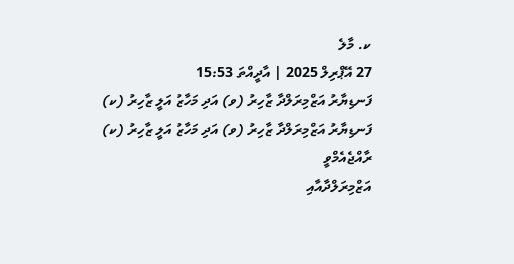ކ. މާލެ
27 އޭޕްރިލް 2025 | އާދީއްތަ 15:53
ފަނޑިޔާރު އަޒްމިރަލްދާ ޒާހިރު (ވ) އަދި މަހާޒު އަލީ ޒާހިރު (ކ)
ފަނޑިޔާރު އަޒްމިރަލްދާ ޒާހިރު (ވ) އަދި މަހާޒު އަލީ ޒާހިރު (ކ)
ރާއްޖެއެމްވީ
އަޒްމިރަލްދާއާއި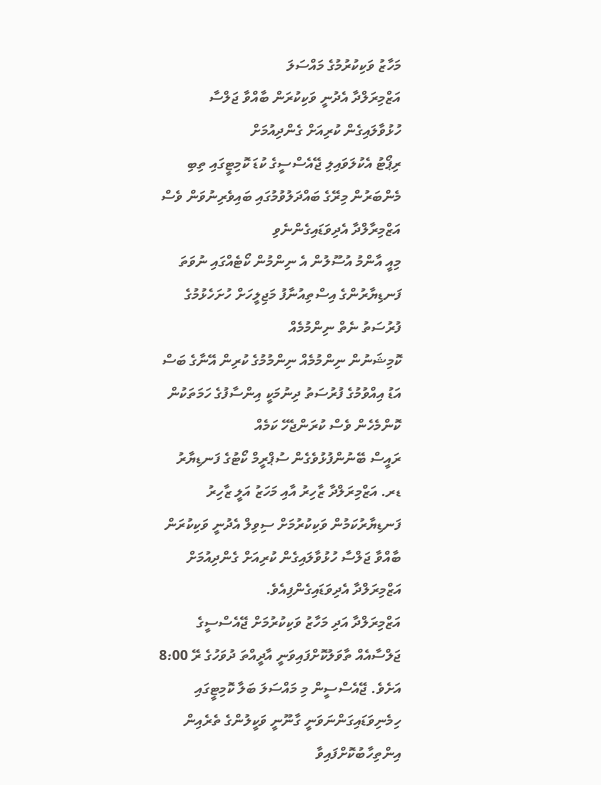މަހާޒު ވަކިކުރުމުގެ މައްސަލަ
އަޒްމިރަލްދާ އެދުނީ ވަކިކުރަން ބާއްވާ ޖަލްސާ ހުޅުވާލައިގެން ކުރިއަށް ގެންދިއުމަށް
ރިޕޯޓު އެކުލަވައިލި ޖޭއެސްސީގެ ކުޑަ ކޮމިޓީގައި ތިބި މެންބަރުން މިރޭގެ ބައްދަލުވުމުގައި ބައިވެރިނުވަން ވެސް އަޒްމިރާލްދާ އެދިވަޑައިގެންނެވި
މިއީ އާންމު އުސޫލުން އެ ނިންމުން ކޯޓެއްގައި ނުވަތަ ފަނޑިޔާރުންގެ އިސްތިއުނާފު މަޖިލީހަށް ހުށަހެޅުމުގެ ފުރުސަތު ނެތް ނިންމުމެއް
ކޮމިޝަނުން ނިންމުމެއް ނިންމުމުގެ ކުރިން އޭނާގެ ބަސް އަޑު އިއްވުމުގެ ފުރުސަތު ދިނުމަކީ އިންސާފުގެ ހަމަތަކުން ކޮންމެހެން ވެސް ކުރަންޖެހޭ ކަމެއް
ރައީސް ބޭނުންފުޅުވެގެން ސުޕްރީމް ކޯޓުގެ ފަނޑިޔާރު ޑރ. އަޒްމިރަލްދާ ޒާހިރު އާއި މަހަޒު އަލީ ޒާހިރު ފަނޑިޔާރުކަމުން ވަކިކުރުމަށް ސިވިލް އެދުނީ ވަކިކުރަން ބާއްވާ ޖަލްސާ ހުޅުވާލައިގެން ކުރިއަށް ގެންދިއުމަށް އަޒްމިރަލްދާ އެދިވަޑައިގެންފިއެވެ.
އަޒްމިރަލްދާ އަދި މަހާޒު ވަކިކުރުމަށް ޖޭއެސްސީގެ ޖަލްސާއެއް ތާވަލުކޮށްފައިވަނީ އާދީއްތަ ދުވަހުގެ ރޭ 8:00 އަށެވެ. ޖޭއެސްސީން މި މައްސަލަ ބަލާ ކޮމިޓީގައި ހިމެނިވަޑައިގަންނަވަނީ ގާނޫނީ ވަކީލުންގެ ތެރެއިން އިންތިހާބުކޮށްފައިވާ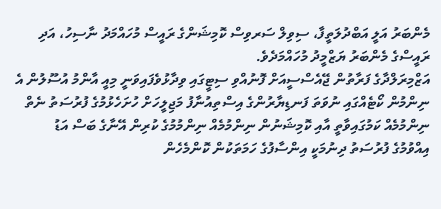މެންބަރު އަލީ އަބްދުލަތީފާ، ސިވިލް ސަރވިސް ކޮމިޝަންގެ ރައީސް މުހައްމަދު ނާސިހު، އަދި ރައީސްގެ މެންބަރު ޔަޒްމީދު މުހައްމަދެވެ.
އަޒްމިރަލްދާގެ ފަރާތުން ޖޭއެސްސީއަށް ފޮނުއްވި ސިޓީގައި ވިދާޅުވެފައިވަނީ މިއީ އާންމު އުސޫލުން އެ ނިންމުން ކޯޓެއްގައި ނުވަތަ ފަނޑިޔާރުންގެ އިސްތިއުނާފު މަޖިލީހަށް ހުށަހެޅުމުގެ ފުރުސަތު ނެތް ނިންމުމެއް ކަމުގައިވާތީ އާއި ކޮމިޝަނުން ނިންމުމެއް ނިންމުމުގެ ކުރިން އޭނާގެ ބަސް އަޑު އިއްވުމުގެ ފުރުސަތު ދިނުމަކީ އިންސާފުގެ ހަމަތަކުން ކޮންމެހެން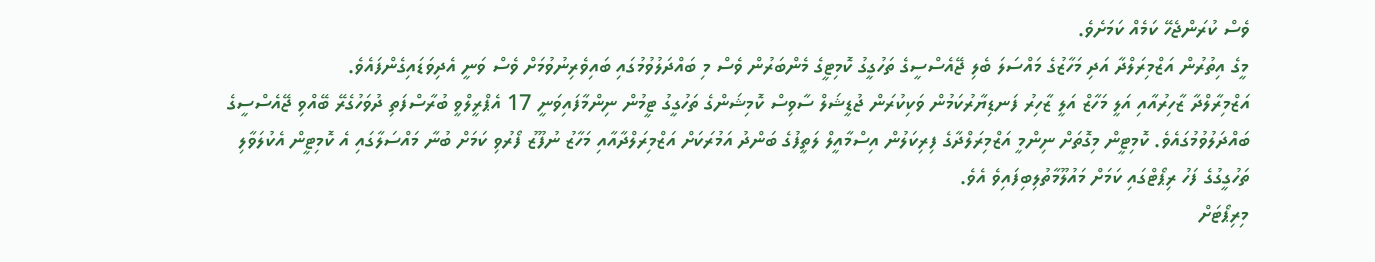ވެސް ކުރަންޖެހޭ ކަމެއް ކަމަށެވެ.
މީގެ އިތުރުން އަޒްމިރަލްދާ އަދި މަހާޒުގެ މައްސަލަ ބެލި ޖޭއެސްސީގެ ތަހުގީގު ކޮމިޓީގެ މެންބަރުން ވެސް މި ބައްދަލުވުމުގައި ބައިވެރިނުވުމަށް ވެސް ވަނީ އެދިވަޑައިގެންފައެވެ.
އަޒްމިރާލްދާ ޒާހިރުއާއި އަލީ މަހާޒް އަލީ ޒާހިރު ފަނޑިޔާރުކަމުން ވަކިކުރަން ޖުޑީޝަލް ސާވިސް ކޮމިޝަންގެ ތަހުގީގު ޓީމުން ނިންމާފައިވަނީ 17 އެޕްރީލްވީ ބުރާސްފަތި ދުވަހުގެރޭ ބޭއްވި ޖޭއެސްސީގެ ބައްދަލުވުމުގައެވެ. ކޮމިޓީން މިގޮތަށް ނިންމީ އަޒްމިރަލްދާގެ ފިރިކަލުން އިސްމާއީލް ލަތީފުގެ ބަންދު އަމުރަކަށް އަޒްމިރަލްދާއާއި މަހާޒު ނުފޫޒު ފޯރުވި ކަމަށް ބުނާ މައްސަލާގައި އެ ކޮމިޓީން އެކުލަވާލި ތަހުގީގުގެ ފަހު ރިޕޯޓްގައި ކަމަށް މައުލޫމާތުލިބިފައިވެ އެވެ.
މިރިޕޯޓަށް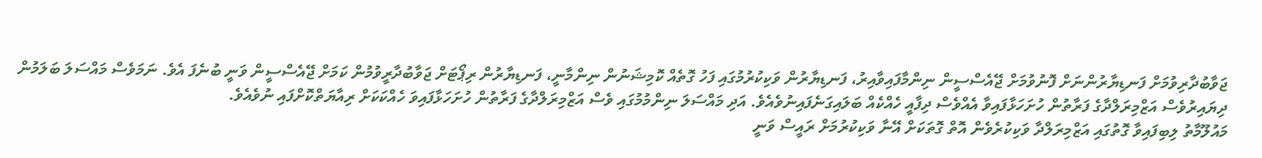ޖަވާބުދާރިވުމަށް ފަނޑިޔާރުންނަށް ފޮނުވުމަށް ޖޭއެސްސީން ނިންމާފައިވާއިރު، ފަނޑިޔާރުން ވަކިކުރުމުގައި ފަހު ގޮތެއް ކޮމިޝަނުން ނިންމާނީ، ފަނޑިޔާރުން ރިޕޯޓަށް ޖަވާބުދާރީވުމުން ކަމަށް ޖޭއެސްސީން ވަނީ ބުނެފަ އެވެ. ނަމަވެސް މައްސަލަ ބަލަމުން ދިޔައިރުވެސް އަޒްމިރަލްދާގެ ފަރާތުން ހުށަހަޅާފައިވާ އެއްވެސް ދިފާއީ ހެއްކެއް ބަލައިގަނެފައިނުވެއެވެ. އަދި މައްސަލަ ނިންމުމުގައި ވެސް އަޒްމިރަލްދާގެ ފަރާތުން ހުށަހަޅާފައިވަ ހެއްކަކަށް ރިއާޔަތްކޮށްފައި ނުވެއެވެ.
މައުލޫމާތު ލިބިފައިވާ ގޮތުގައި އަޒްމިރަލްދާ ވަކިކުރެވެން އޮތް ގޮތަކަށް އޭނާ ވަކިކުރުމަށް ރައީސް ވަނީ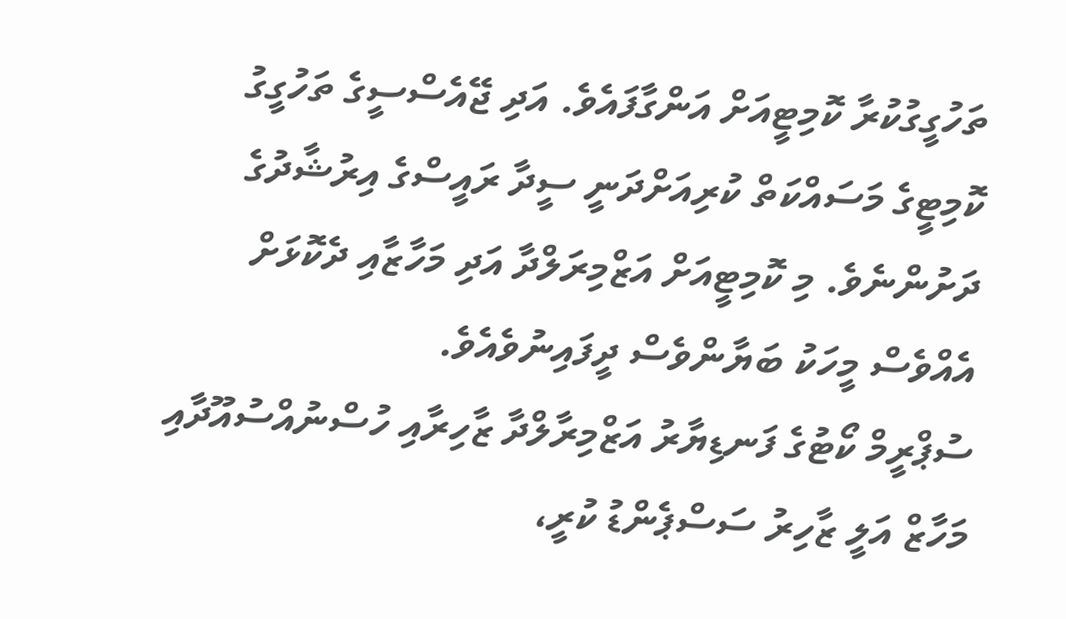ތަހުގީގުކުރާ ކޮމިޓީއަށް އަންގާފައެވެ. އަދި ޖޭއެސްސީގެ ތަހުގީގު ކޮމިޓީގެ މަސައްކަތް ކުރިއަށްދަނީ ސީދާ ރައީސްގެ އިރުޝާދުގެ ދަށުންނެވެ. މި ކޮމިޓީއަށް އަޒްމިރަލްދާ އަދި މަހާޒާއި ދެކޮޅަށް އެއްވެސް މީހަކު ބަޔާންވެސް ދީފައިނުވެއެވެ.
ސުޕްރީމް ކޯޓުގެ ފަނޑިޔާރު އަޒްމިރާލްދާ ޒާހިރާއި ހުސްނުއްސުއޫދާއި މަހާޒް އަލީ ޒާހިރު ސަސްޕެންޑު ކުރީ،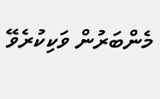މެންބަރުން ވަކިކުރެވޭ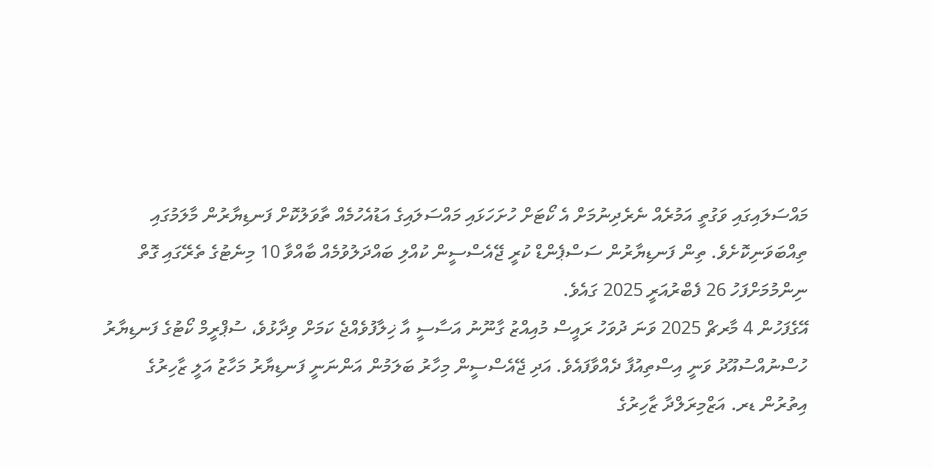މައްސަލައިގައި ވަގުތީ އަމުރެއް ނެރެދިނުމަށް އެ ކޯޓަށް ހުށަހަޅައި މައްސަލައިގެ އަޑުއެހުމެއް ތާވަލުކޮށް ފަނޑިޔާރުން މާލަމުގައި ތިއްބަވަނިކޮށެވެ. ތިން ފަނޑިޔާރުން ސަސްޕެންޑް ކުރީ ޖޭއެސްސީން ކުއްލި ބައްދަލުވުމެއް ބާއްވާ 10 މިނެޓުގެ ތެރޭގައި ގޮތް ނިންމުމަށްފަހު 26 ފެބްރުއަރީ 2025 ގައެވެ.
އޭގެފަހުން 4 މާރޗް 2025 ވަނަ ދުވަހު ރައީސް މުއިއްޒު ގާނޫނު އަސާސީ އާ ޚިލާފުވެއްޖެ ކަމަށް ވިދާޅުވެ، ސުޕްރީމް ކޯޓުގެ ފަނޑިޔާރު ހުސްނުއްސުއޫދު ވަނީ އިސްތިއުފާ ދެއްވާފައެވެ. އަދި ޖޭއެސްސީން މިހާރު ބަލަމުން އަންނަނީ ފަނޑިޔާރު މަހާޒު އަލީ ޒާހިރުގެ އިތުރުން ޑރ. އަޒްމިރަލްދާ ޒާހިރުގެ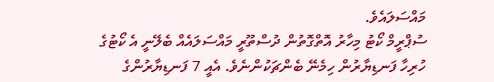މައްސަލައެވެ.
ސުޕްރީމް ކޯޓު މިހާރު އޮތްގޮތުން ދުސްތޫރީ މައްސަލައެއް ބެލޭނީ އެ ކޯޓުގެ ހުރިހާ ފަނޑިޔާރުން ހިމެނޭ ބެންޗަކުންނެވެ. އެއީ 7 ފަނޑިޔާރުންގެ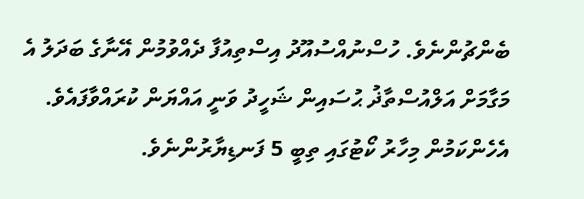ބެންޗުންނެވެ. ހުސްނުއްސުއޫދު އިސްތިއުފާ ދެއްވުމުން އޭނާގެ ބަދަލު އެ މަގާމަށް އަލްއުސްތާޛު ޙުސައިން ޝަހީދު ވަނީ އައްޔަން ކުރައްވާފައެވެ. އެހެންކަމުން މިހާރު ކޯޓުގައި ތިބީ 5 ފަނޑިޔާރުންނެވެ.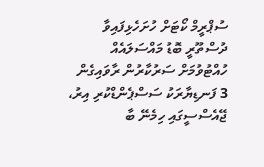ސުޕްރީމް ކޯޓަށް ހުށަހެޅިފައިވާ ދުސްތޫރީ ބޮޑު މައްސަލައެއް ހުއްޓުވުމަށް ސަރުކާރުން ރާވައިގެން 3 ފަނޑިޔާރަކު ސަސްޕެންޑްކުރި އިރު، ޖޭއެސްސީގައި ހިމެނޭ ބާ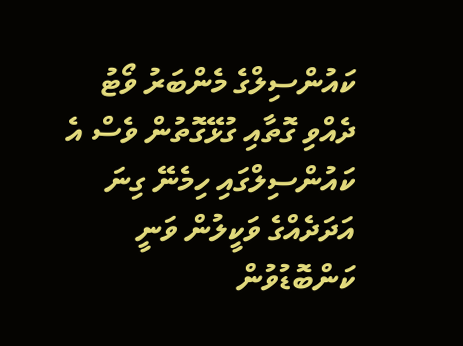ކައުންސިލްގެ މެންބަރު ވޯޓު ދެއްވި ގޮތާއި ގުޅޭގޮތުން ވެސް އެ ކައުންސިލްގައި ހިމެނޭ ގިނަ އަދަދެއްގެ ވަކީލުން ވަނީ ކަންބޮޑުވުން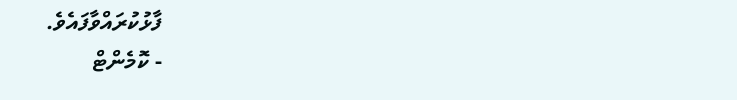ފާޅުކުރައްވާފައެވެ.
- ކޮމެންޓް